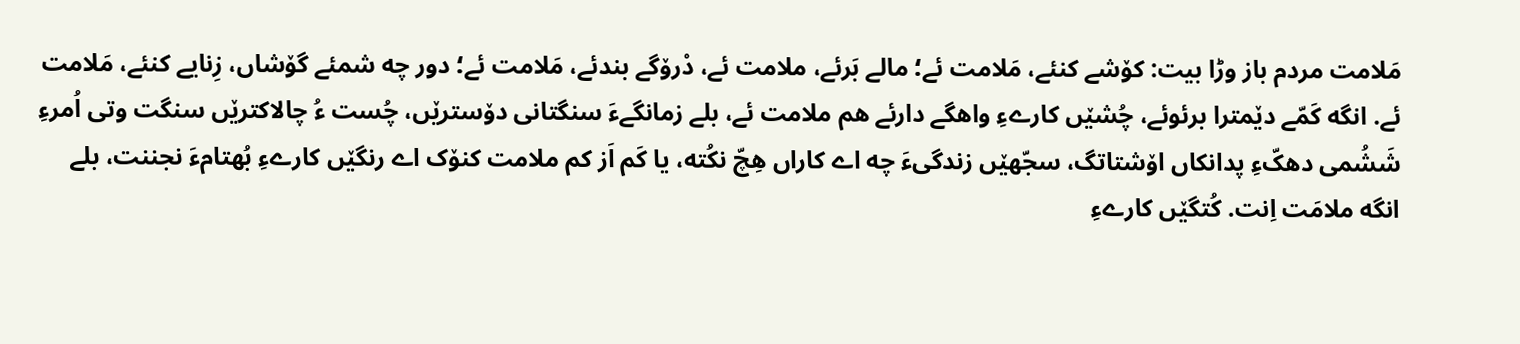مَلامت مردم باز وڑا بیت: کۆشے کنئے، مَلامت ئے؛ مالے بَرئے، ملامت ئے، دْرۆگے بندئے، مَلامت ئے؛ دور چه شمئے گۆشاں، زِنایے کنئے، مَلامت ئے. انگه کَمّے دێمترا برئوئے، چُشێں کارےءِ واهگے دارئے هم ملامت ئے، بلے زمانگےءَ سنگتانی دۆسترێں، چُست ءُ چالاکترێں سنگت وتی اُمرءِ شَشُمی دهکّءِ پدانکاں اۆشتاتگ، سجّهێں زندگیءَ چه اے کاراں هِچّ نکُته، یا کَم اَز کم ملامت کنۆک اے رنگێں کارےءِ بُهتامءَ نجننت، بلے انگه ملامَت اِنت. کُتگێں کارےءِ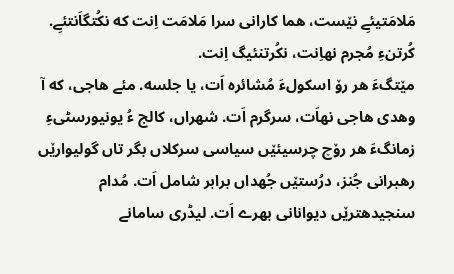مَلامَتیئےِ نێست، هما کارانی سرا مَلامَت اِنت که نکُتگاَنتئےِ. کُرتنءِ مُجرم نهاِنت، نکُرتنئیگ اِنت.
مێتگءَ هر رۆ اسکولءَ مُشائره اَت، یا جلسه. مئے هاجی، که آ وهدی هاجی نهاَت، سرگرم اَت. شهراں، کالج ءُ یونیورسٹیءِ زمانگءَ هر رۆچ چرسیئێں سیاسی سرکلاں بگر تاں گولیوارێں رهبرانی جُنز، درُستێں جُهداں برابر شامل اَت. مُدام سنجیدهترێں دیوانانی بهرے اَت. لیڈری سامانے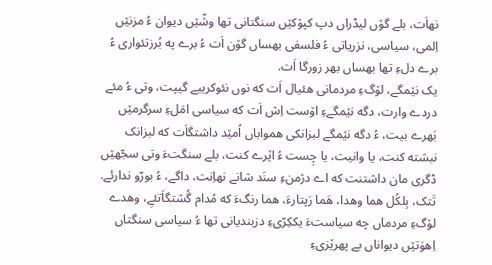نهاَت، بلے گۆں لیڈراں دپ کپۆکێں سنگتانی تها وشّێں دیوان ءُ مزنێں اِلمی، سیاسی، نزریاتی ءُ فلسفی بهساں گۆن اَت ءُ برے په بُرزتئواری ءُ برے دلءِ تها بهساں بهر زورگا اَت.
یک نێمگے، لۆگءِ مردمانی هئیال اَت که نوں نئوکرییے گیپت، وتی ءُ مئے دردے وارت، دگه نێمگےءِ اۆست اِش اَت که سیاسی امَلءِ سرگرمێں بَهرے بیت، ءُ دگه نێمگے لبزانکی همواباں اُمێد داشتگاَت که لبزانک نبشته کنت، یا وانیت، یا چِست ءُ اێرے کنت، بلے سنگتءَ وتی سجّهێں ڈگری مان داشتنت که اے دژمنءِ سنَد شانے نهاِنت، داگے، ءُ بورّو ندارئے. تَتک، بِلکُل هما وهدا، هَما رَپتارءَ، هما رنگءَ که مُدام گُشتگاَتئےِ، وهدے لۆگءِ مردماں چه سیاستءَ یککِرّیءِ دزبندیانی تها ءُ سیاسی سنگتاں اِهوَتێں دیواناں بے پهرێزیءِ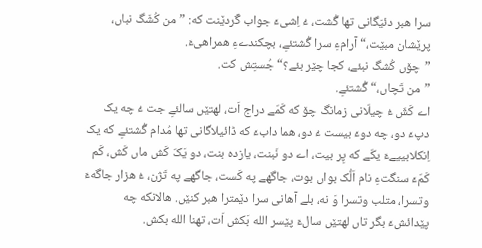سرا هبر دئیَگانی تها گُشت، ءُ اِشیءَ جواب گَردێنت که: ”من کُشَگ نباں، پرێشان مبێت،“ آرامءِ سرا گُشتئےِ، بچکندےءِ همراهیءَ.
”چۆں کُشگ نبئے، کجا چێر بئے؟“ جُستِش کت.
”من تَچاں،“ گُشتئےِ.
اے کَشّ ءُ چیلّانی زمانگ چۆ که کَمّے دراج اَت، لهتێں سالئےِ جت ءُ چه یک دپءَ دو، چه دوءَ بیست ءُ دو، هما دابءَ که ڈائیلاگانی تها مُدام گُشتئےِ که یک اِنکلابییےءَ یکّے که پِر بیت، اے دو نَبنت، یازده بنت، دو یَکّ کَش ماں کَش، کَم کَمّءَ سنگتءِ نام اَلُّک بواں بوت، جاگهے په کَست، جاگهے په تَژن، ءُ هزار جاگهءَ وتسرا، متلب وتسرا وَ نه، بلے آهانی سرا دێمترا هبر کنێں. هالانکه چه پێدائشءَ بگر تاں لهتێں سالءَ پێسر الله بَکش اَت، تهنا الله بکش.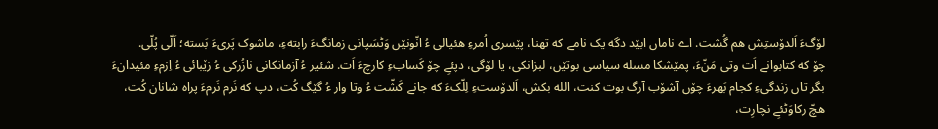لۆگءَ اَلدۆستِش هم گُشت. اے ناماں ابێد دگه یک نامے که تهنا، پێسری اُمرءِ هئیالی ءُ انّونێں وَٹسَپانی زمانگءَ رابتهءِ، ماشوک پَریءَ بَسته؛ اَلّی پُلّی.
چۆ که کتابوانے اَت وتی مَنّءَ، پمێشکا مسله سیاسی بوتێں، لبزانکی، یا لۆگی، دپئےِ چۆ کَسابءِ کارچءَ اَت. شئیر ءُ آزمانکانی نازُرکی ءُ زێبائی ءُ اِزمءِ مئیدانءَ بگر تاں زندگیءِ کجام بَهرءَ چۆں آشۆب آرگ بوت کنت، الله بکش، اَلدۆستءِ لِلّکءَ که جانے کَشّت ءُ وتا وار ءُ گێگ کُت، دپ که نَرم نَرمءَ پراه شانان کُت، هچّ رکاوَٹئےِ نچارِت،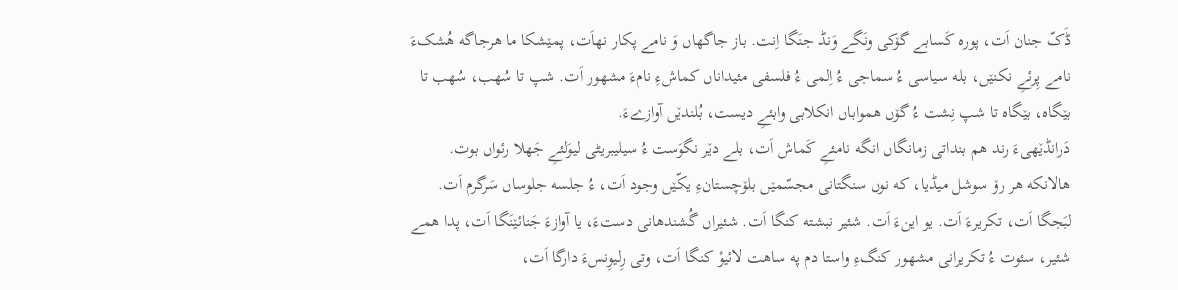ڈَکّ جنان اَت، پوره کَسابے گۆکی ونَگے وَنڈ جنَگا اِنت. باز جاگهاں وَ نامے پکار نهاَت، پمێشکا ما هرجاگه هُشکءَ نامے پِرئےِ نکنێں، بله سیاسی ءُ سماجی ءُ اِلمی ءُ فلسفی مئیداناں کماشءِ نامءَ مشهور اَت. شپ تا سُهب، سُهب تا بێگاه، بێگاه تا شپ نِشت ءُ گۆں همواباں انکلابی وابئےِ دیست، بُلندێں آوازےءَ.
دَرانڈێهیءَ رند هم بنداتی زمانگاں انگه نامئےِ کَماش اَت، بلے دێر نگوَست ءُ سیلیبریٹی لیوَلئےِ جَهلا رئواں بوت. هالانکه هر رۆ سوشل میڈیا، که نوں سنگتانی مجسّمێں بلۆچستانءِ یکّێں وجود اَت، ءُ جلسه جلوساں سَرگرم اَت. لبَجگا اَت، تکریرءَ اَت. یو اینءَ اَت. شئیر نبشته کنگا اَت. شئیراں گُشندهانی دستءَ، یا آوازءَ جَنائێنَگا اَت، پدا همے شئیر، سئوت ءُ تکریرانی مشهور کنگءِ واستا دم په ساهت لائیوْ کنگا اَت، وتی رِلیوِنسءَ دارگا اَت،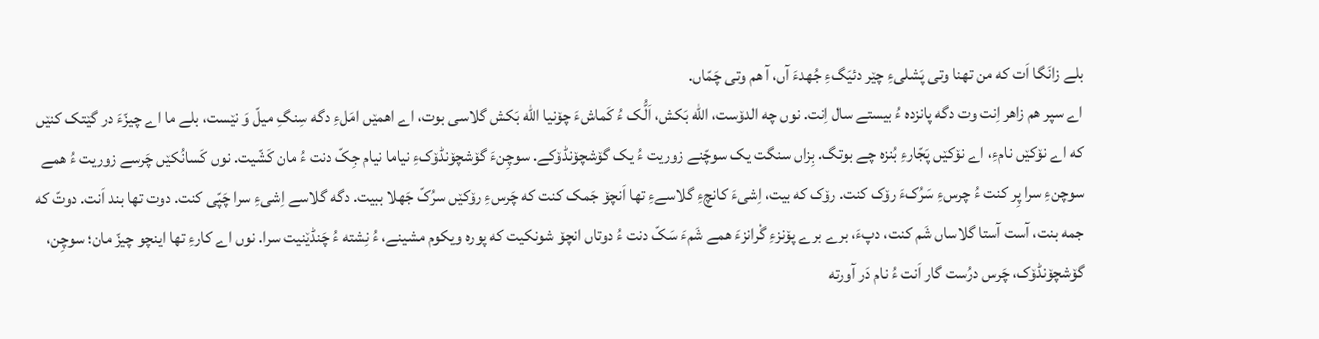بلے زانَگا اَت که من تهنا وتی پَشلیءِ چێر دئیَگءِ جُهدءَ آں، آ هم وتی چَمّاں.
اے سپر هم زاهر اِنت وت دگه پانزده ءُ بیستے سال اِنت. نوں چه الدۆست، الله بَکش، اَلُّک ءُ کَماشءَ چۆنیا الله بَکش گلاسی بوت، اے اهمێں امَلءِ دگه سِنگِ میلّ وَ نێست، بلے ما اے چیزّءَ در گێتک کنێں که اے نۆکێں نامءِ، اے نۆکێں پَجّارءِ بُنزه چے بوتگ. بِزاں سنگت یک سوچّنے زوریت ءُ یک گۆشچۆنڈۆکے. سوچِنءَ گۆشچۆنڈۆکءِ نیاما نیام جِکّ دنت ءُ مان کَشّیت. نوں کَسانُکێں چَرسے زوریت ءُ همے سوچنءِ سرا پِر کنت ءُ چرسءِ سَرُکءَ رۆک کنت. رۆک که بیت، اِشیءَ کانچءِ گلاسےءِ تها اَنچۆ جَمک کنت که چَرسءِ رۆکێں سرُکّ جَهلا ببیت. دگه گلاسے اِشیءِ سرا چَپّی کنت. دوت تها بند اَنت. دوتّ که جمه بنت، آست آستا گلاساں شَم کنت، دپءَ، برے برے پۆنزءِ گْرانزءَ همے شَمءَ سَکّ دنت ءُ دوتاں انچۆ شونکیت که پوره ویکوم مشینے، ءُ نِشته ءُ چَنڈێنیت سرا. نوں اے کارءِ تها اینچو چیزّ مان؛ سوچِن، گۆشچۆنڈۆک، چَرس درُست گار اَنت ءُ نام دَر آورته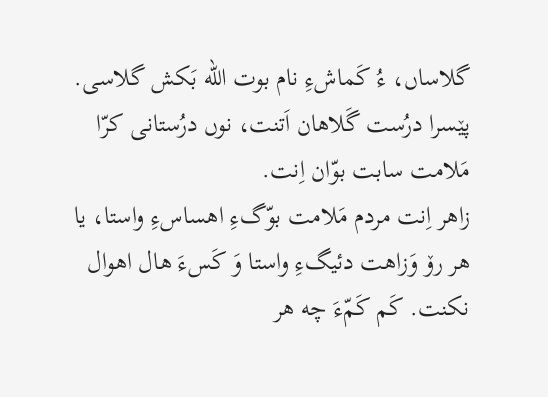گلاساں، ءُ کَماشءِ نام بوت الله بَکش گلاسی. پێسرا درُست گَلاهان اَتنت، نوں درُستانی کرّا مَلامت سابت بوّان اِنت.
زاهر اِنت مردم مَلامت بوّگءِ اهساسءِ واستا، یا هر رۆ وَزاهت دئیگءِ واستا وَ کَسءَ هال اهوال نکنت. کَم کَمّءَ چه هر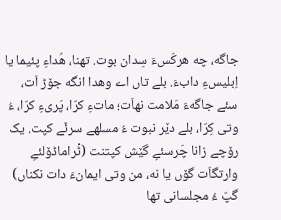جاگه، چه هرکَسءَ سِدان بوت. تهنا، هُداءِ پئیما یا اِبلیسءِ دابءَ. بلے تاں اے وهدا انگه جۆڑ اَت، سئے جاگهءَ مَلامت نهاَت؛ ماتءِ کرّا، پَریءِ کرّا، ءُ وتی کِرّا، بلے دێر نبوت ءُ مسلهے سرئَے کپت. یک رۆچے زانا چَرسئےِ گێش کپتنت (ٹْراماڈۆلئےِ وارتگاَت گۆں یا نه، من وتی ایمانءَ دات نکناں) گپّ ءُ مجلسانی تها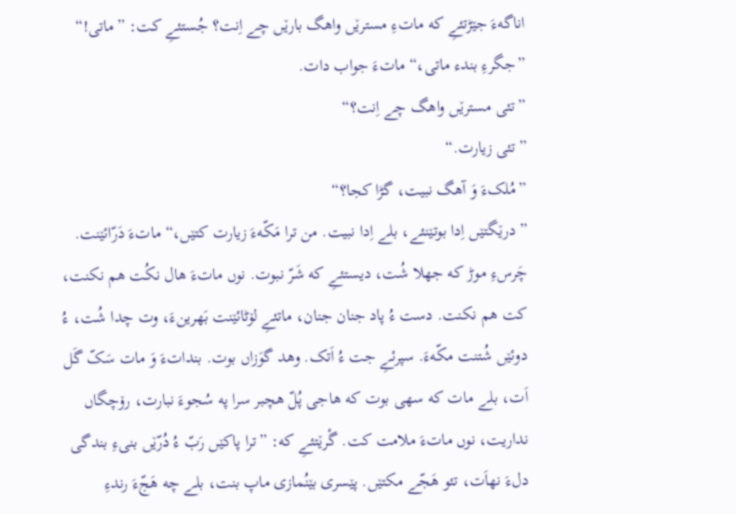اناگهءَ جێڑتئےِ که ماتءِ مسترێں واهگ بارێں چے اِنت؟ جُستئےِ کت: ”ماتی!“
”جگرءِ بندء ماتی،“ ماتءَ جواب دات.
”تئی مسترێں واهگ چے اِنت؟“
”تئی زیارت.“
”مُلکءَ وَ آهگ نبیت، گڑا کجا؟“
”درێگتێں اِدا بوتێنئے، بلے اِدا نبیت. من ترا مَکّهءَ زیارت کتێں،“ ماتءَ دَرّائێنت.
چَرسءِ موڑ که جهلا شُت، دیستئےِ که شَرّ نبوت. نوں ماتءَ هال نکُت هم نکنت، کت هم نکنت. دست ءُ پاد جنان جنان، ماتئےِ لۆٹائێنت بَهرینءَ، وت چدا شُت، ءُ دوئێں شُتنت مکّهءَ. سپرئےِ جت ءُ اَتک. وهد گوَزاں بوت. بنداتءَ وَ مات سَکّ گَل اَت، بلے مات که سهی بوت که هاجی پُلّ هچبر سرا په سُجوءَ نبارت، رۆچگاں نداریت، نوں ماتءَ ملامت کت. گْرێتئےِ که: ”ترا پاکێں رَبّ ءُ دُرّێں بنیءِ بندگی دلءَ نهاَت، تئو هَجّے مکتێں. پێسری بێنُمازی ماپ بنت، بلے چه هَجّءَ رندءِ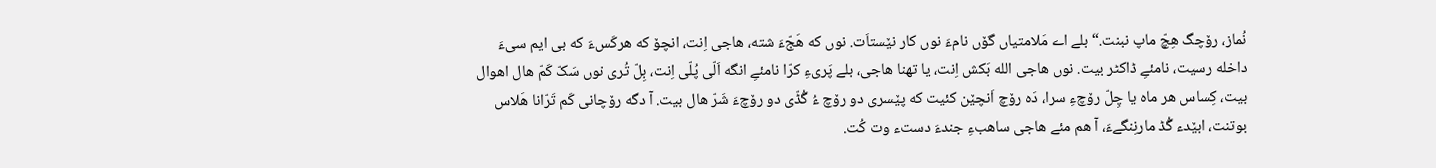نُماز، رۆچگ هِچّ ماپ نبنت.“ بلے اے مَلامتیاں گۆں نامءَ نوں کار نێستاَت. نوں که هَجّءَ شته، هاجی اِنت، انچۆ که هرکَسءَ که بی ایم سیءَ داخله رسیت، نامئےِ ڈاکٹر بیت. نوں هاجی الله بَکش اِنت، یا تهنا هاجی، بلے پَریءِ کرّا نامئےِ انگه اَلّی پُلّی اِنت، بِلّ تُری نوں سَکّ کَمّ هال اهوال بیت، کِساس هر ماه یا چِلّ رۆچءِ سرا، دَه رۆچ اَنچێن کئیت که پێسری دو رۆچ ءُ گُڈّی دو رۆچءَ شَرّ هال بیت. آ دگه رۆچانی کَم تَرّانا هَلاس بوتنت، ابێدء گُڈ مارنِنگےءَ، آ هم مئے هاجی ساهبءِ جندءَ دستء وت کُت.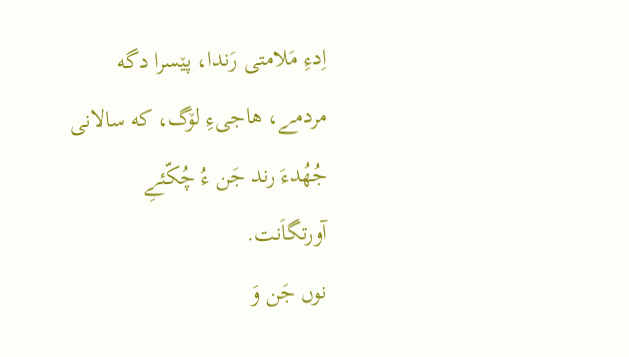اِدءِ مَلامتی رَندا، پێسرا دگه مردمے، هاجیءِ لۆگ، که سالانی جُهُدءَ رند جَن ءُ چُکّئےِ آورتگاَنت.
نوں جَن وَ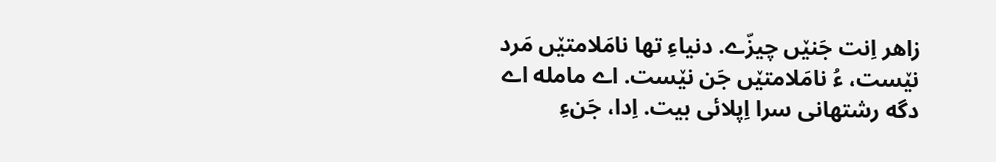زاهر اِنت جَنێں چیزّے. دنیاءِ تها نامَلامتێں مَرد نێست، ءُ نامَلامتێں جَن نێست. اے مامله اے دگه رشتهانی سرا اِپلائی بیت. اِدا، جَنءِ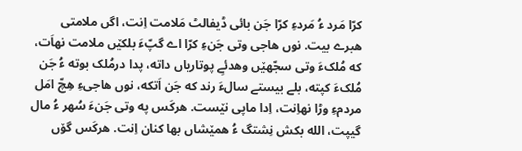کرّا مَرد ءُ مَردءِ کرّا جَن بائی ڈیفالٹ مَلامت اِنت، اگں ملامتی هبرے بیت. نوں هاجی وتی جَنءِ کرّا اے گپّءَ بلکێں ملامت نهاَت، که مُلکءَ وتی سجّهێں وهدئےِ پوتاریاں داته، پدا درمُلک بوته ءُ جَن مُلکءَ کپته، بلے بیستے سالءَ رند که جَن اَتکه، نوں هاجیءِ هِچّ امَل مردمءِ وڑا نهاِنت، اِدا ماپی نێست. هرکَس په وتی جَنءَ سُهر ءُ مال گیپت، الله بکش نِشتگ ءُ همێشاں بها کنان اِنت. هرکَس گۆں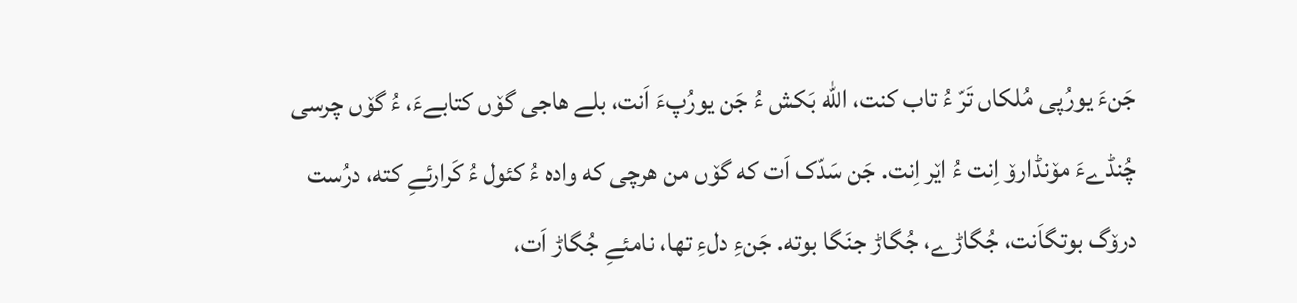جَنءَ یورُپی مُلکاں تَرّ ءُ تاب کنت، الله بَکش ءُ جَن یورُپءَ اَنت، بلے هاجی گۆں کتابےءَ، ءُ گۆں چرسی چُنڈےءَ مۆنڈارۆ اِنت ءُ اێر اِنت. جَن سَدّک اَت که گۆں من هرچی که واده ءُ کئول ءُ کَرارئےِ کته، درُست درۆگ بوتگاَنت، جُگاڑے، جُگاڑ جنَگا بوته. جَنءِ دلءِ تها، نامئےِ جُگاڑ اَت،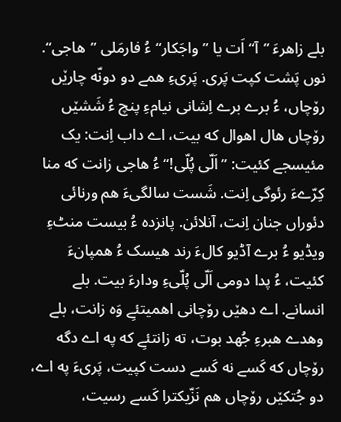بلے زاهرءَ ”آ“ اَت یا ”واجَکار“ ءُ فارمَلی ”هاجی“.
نوں پَشت کپت پَری. پَریءِ همے دو دونّه چارێں رۆچاں، ءُ برے برے اِشانی نیامءِ پنچ ءُ شَشێں رۆچاں هال اهوال که بیت، اے داب اِنت: یک مئیسجے کئیت: ”اَلّی پُلّی!“ ءُ هاجی زانت که منا کِرّےءَ رئوگی اِنت. شَست سالگیءَ هم ورنائی دئوراں جنان اِنت، آنلائن. پانزده ءُ بیست منٹءِ ویڈیو ءُ برے آڈیو کالءَ رند هیسک ءُ همپانءَ کئیت، ءُ پدا دومی اَلّی پُلّیءِ ودارءَ بیت. بلے انسانے. اے دهێں رۆچانی اهمیتئےِ وَه زانت، بلے وهدے هبرءِ جُهد بوت، ته زانتئےِ که په اے دگه رۆچاں که کَسے نه کَسے دست کپیت، پَریءَ په اے، دو جُتکێں رۆچاں هم نَزّیکترا کَسے رسیت،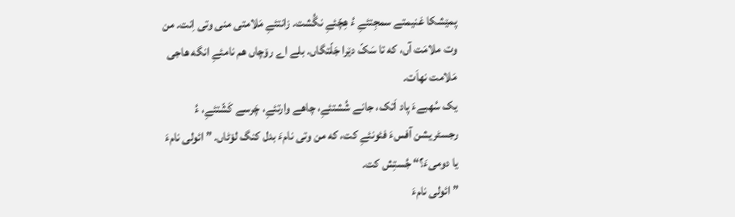پمێشکا غنیمتے سمجِتئےِ ءُ هِچّئےِ نگُشت. زانتئےِ مَلامتی منی وتی اِنت. من وت ملامَت آں، که تا سَکّ دێرا جَلّتگاں. بلے اے رۆچاں هم نامئےِ انگه هاجی مَلامت نهاَت.
یک سُهبےءَ پاد اَتک، جانے شُشتئےِ، چاهے وارتئےِ، چَرسے کَشّتئےِ، ءُ رجسٹریشن آفسءَ فئونئےِ کت، که من وتی نامءَ بدل کنگ لۆٹاں. ”ائولی نامءَ یا دومیءَ؟“ جُستِش کت.
”ائولی نامءَ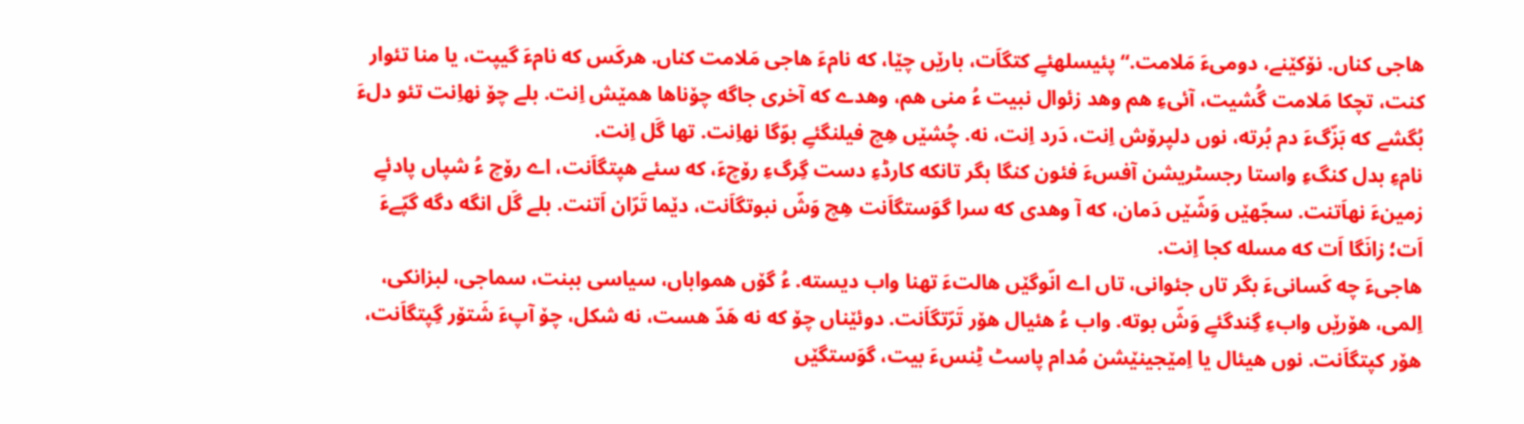هاجی کناں. نۆکێنے، دومیءَ مَلامت.“ پئیسلهئےِ کتگاَت، بارێں چێا، که نامءَ هاجی مَلامت کناں. هرکَس که نامءَ گیپت، یا منا تئوار کنت، تچکا مَلامت گُشیت، آئیءِ هم وهد زئوال نبیت ءُ منی هم، وهدے که آخری جاگه چۆناها همێش اِنت. بلے چۆ نهاِنت تئو دلءَ بُگشے که بَزّگءَ دم بُرته، نوں دلپرۆش اِنت، دَرد اِنت، نه. چُشێں هِچ فیلنگئےِ بوّگا نهاِنت. تها گَل اِنت.
نامءِ بدل کنگءِ واستا رجسٹریشن آفسءَ فئون کنگا بگر تانکه کارڈءِ دست گِرگءِ رۆچءَ، که سئے هپتگاَنت، اے رۆچ ءُ شپاں پادئےِ زمینءَ نهاَتنت. سجّهێں وَشّێں دَمان، که آ وهدی که سرا گوَستگاَنت هِچ وَشّ نبوتگاَنت، دێما تَرّان اَتنت. بلے گَل انگه دگه گپّےءَ اَت؛ زانَگا اَت که مسله کجا اِنت.
هاجیءَ چه کَسانیءَ بگر تاں جئوانی، تاں اے انّوگێں هالتءَ تهنا واب دیسته. ءُ گۆں همواباں، سیاسی ببنت، سماجی، لبزانکی، اِلمی، هۆرێں وابءِ گِندگئےِ وَشّ بوته. واب ءُ هئیال هۆر تَرّتگاَنت. دوئێناں چۆ که نه هَدّ هست، نه شکل، چۆ آپءَ شَتۆر گِپتگاَنت، هۆر کپتگاَنت. نوں هیئال یا اِمێجینێشن مُدام پاسٹ ٹِنسءَ بیت، گوَستگێں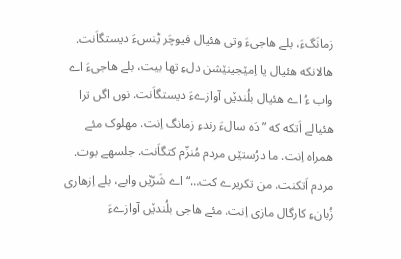زمانَگءَ، بلے هاجیءَ وتی هئیال فیوچَر ٹِنسءَ دیستگاَنت. هالانکه هئیال یا اِمێجینێشن دلءِ تها بیت، بلے هاجیءَ اے واب ءُ اے هئیال بلُندێں آوازےءَ دیستگاَنت. نوں اگں ترا هئیالے اَتکه که ”دَه سالءَ رندءِ زمانگ اِنت. مهلوک مئے همراه اِنت. ما درُستێں مردم مُنزّم کتگاَنت. جلسهے بوت. مردم اَتکنت. من تکریرے کت…“ اے شَرّێں وابے، بلے اِزهاری زُبانءِ کارگال مازی اِنت. مئے هاجی بلُندێں آوازےءَ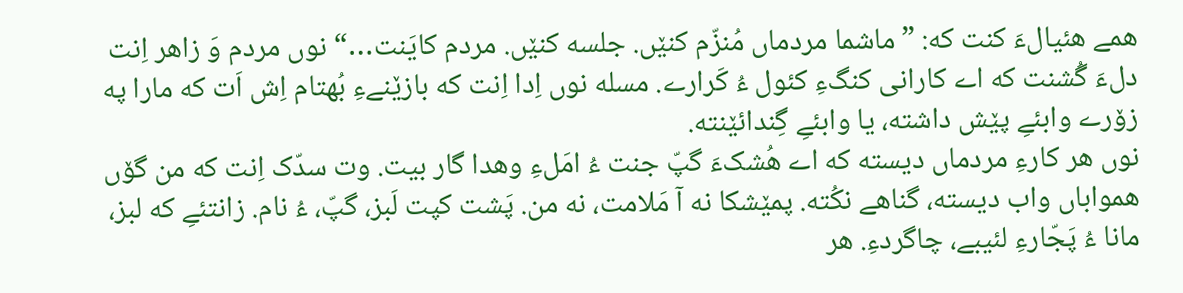همے هئیالءَ کنت که: ”ماشما مردماں مُنزّم کنێں. جلسه کنێں. مردم کایَنت…“ نوں مردم وَ زاهر اِنت دلءَ گُشنت که اے کارانی کنگءِ کئول ءُ کَرارے. مسله نوں اِدا اِنت که بازێنےءِ بُهتام اِش اَت که مارا په زۆرے وابئےِ پێش داشته، یا وابئےِ گِندائێنته.
نوں هر کارءِ مردماں دیسته که اے هُشکءَ گپّ جنت ءُ امَلءِ وهدا گار بیت. وت سدّک اِنت که من گۆں همواباں واب دیسته، گناهے نکُته. پمێشکا نه آ مَلامت، نه من. پَشت کپت لَبز، گپّ، ءُ نام. زانتئےِ که لبز، مانا ءُ پَجّارءِ لئیبے، چاگردءِ. هر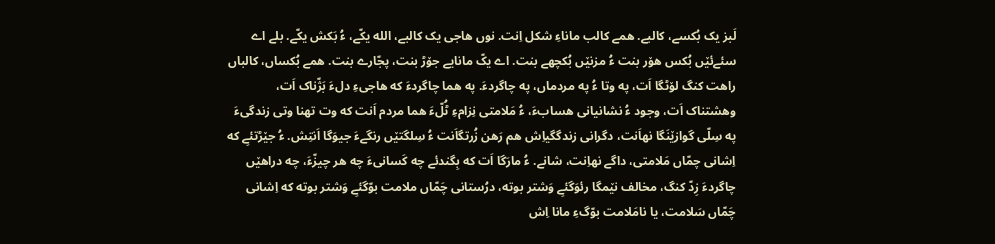لَبز یک بُکسے، کالبے. همے کالب ماناءِ شکل اِنت. نوں هاجی یک کالبے، الله یکّے، ءُ بَکش یکّے. بلے اے سئےئێں بُکس هۆر بنت ءُ مزنێں بُکچهے بنت. اے یکّ مانایے جۆڑ بنت، پجّارے بنت. همے بُکساں، کالباں راهت کنگ لۆٹگا اَت، په وتا ءُ په مردماں، په چاگردءَ. په هما چاگردءَ که هاجیءِ دلءَ بَژّناک اَت، وهشتناک اَت، وجود ءُ نشانیانی هسابءَ، ءُ مَلامتی نِزامءِ ٹُلّءَ هما مردم اَنت که وت تهنا وتی زندگیءَ په سِلّی گوازێنَگا نهاَنت، دگرانی زندگگیاِش هم رَهن زُرتگاَنت ءُ سِلگتێں رنگےءَ جیوَگا اَنتِش. ءُ جێڑتئےِ که اِشانی چمّاں مَلامتی، داگے نهاِنت، شانے. ءُ مارَگا اَت که بِگندئے چه کَسانیءَ چه هر چیزّءَ، چه دراهێں چاگردءَ زِدّ کنگ، مخالف نێمگا رئوَگئےِ وَشتر بوته، درُستانی چَمّاں ملامت بوّگئےِ وَشتر بوته که اِشانی چَمّاں سَلامت، یا نامَلامت بوّگءِ مانا اِش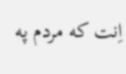اِنت که مردم په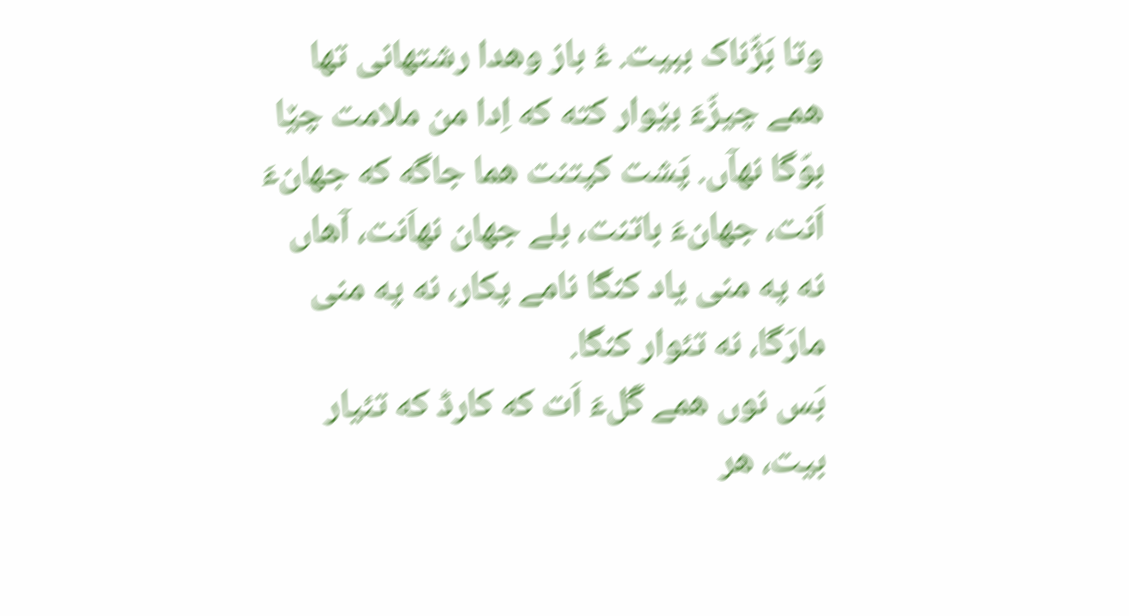وتا بَژّناک ببیت. ءُ باز وهدا رشتهانی تها همے چیزّءَ بێوار کته که اِدا من ملامت چێا بوّگا نهآں. پَشت کپتنت هما جاگه که جهانءَ اَنت، جهانءَ باتنت، بلے جهان نهاَنت، آهاں نه په منی یاد کنگا نامے پکار، نه په منی مارَگا، نه تئوار کنگا.
بَس نوں همے گَلءَ اَت که کارڈ که تئیار بیت، هر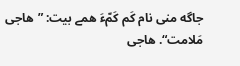جاگه منی نام کَم کَمّءَ همے بیت: ”هاجی مَلامت“. هاجی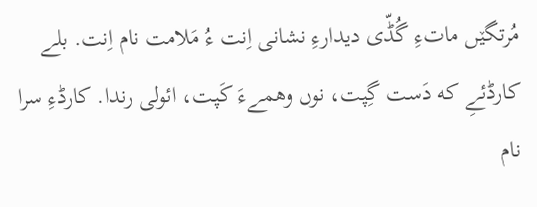مُرتگێں ماتءِ گُڈّی دیدارءِ نشانی اِنت ءُ مَلامت نام اِنت. بلے کارڈئےِ که دَست گِپت، نوں وهمےءَ کَپت، ائولی رندا. کارڈءِ سرا نام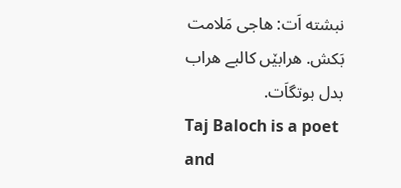نبشته اَت: هاجی مَلامت بَکش. هرابێں کالبے هراب بدل بوتگاَت.
Taj Baloch is a poet and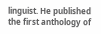linguist. He published the first anthology of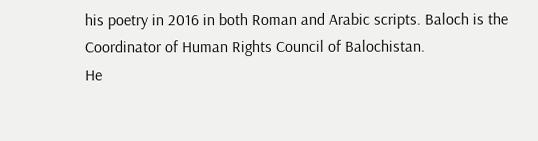his poetry in 2016 in both Roman and Arabic scripts. Baloch is the Coordinator of Human Rights Council of Balochistan.
He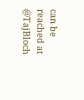can be reached at @TajBloch